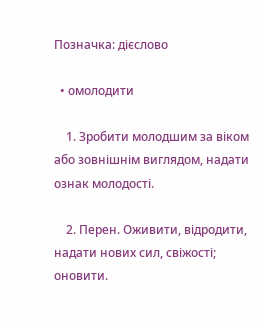Позначка: дієслово

  • омолодити

    1. Зробити молодшим за віком або зовнішнім виглядом, надати ознак молодості.

    2. Перен. Оживити, відродити, надати нових сил, свіжості; оновити.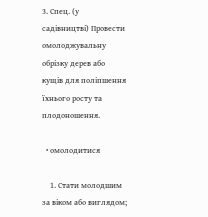3. Спец. (у садівництві) Провести омолоджувальну обрізку дерев або кущів для поліпшення їхнього росту та плодоношення.

  • омолодитися

    1. Стати молодшим за віком або виглядом;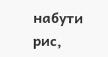набути рис,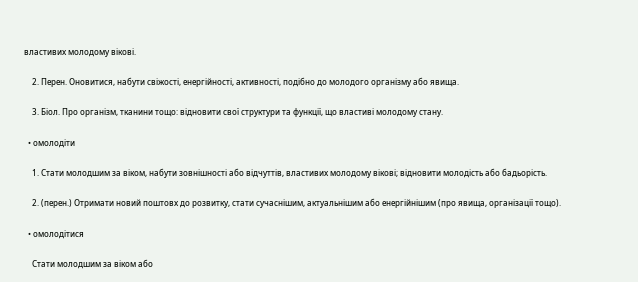властивих молодому вікові.

    2. Перен. Оновитися, набути свіжості, енергійності, активності, подібно до молодого організму або явища.

    3. Біол. Про організм, тканини тощо: відновити свої структури та функції, що властиві молодому стану.

  • омолодіти

    1. Стати молодшим за віком, набути зовнішності або відчуттів, властивих молодому вікові; відновити молодість або бадьорість.

    2. (перен.) Отримати новий поштовх до розвитку, стати сучаснішим, актуальнішим або енергійнішим (про явища, організації тощо).

  • омолодітися

    Стати молодшим за віком або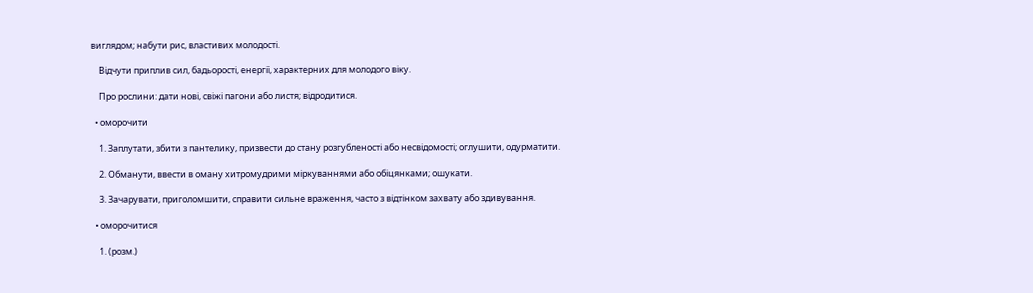виглядом; набути рис, властивих молодості.

    Відчути приплив сил, бадьорості, енергії, характерних для молодого віку.

    Про рослини: дати нові, свіжі пагони або листя; відродитися.

  • оморочити

    1. Заплутати, збити з пантелику, призвести до стану розгубленості або несвідомості; оглушити, одурматити.

    2. Обманути, ввести в оману хитромудрими міркуваннями або обіцянками; ошукати.

    3. Зачарувати, приголомшити, справити сильне враження, часто з відтінком захвату або здивування.

  • оморочитися

    1. (розм.)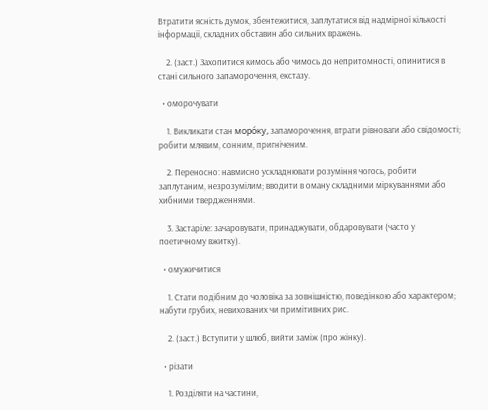Втратити ясність думок, збентежитися, заплутатися від надмірної кількості інформації, складних обставин або сильних вражень.

    2. (заст.) Захопитися кимось або чимось до непритомності, опинитися в стані сильного запаморочення, екстазу.

  • оморочувати

    1. Викликати стан моро́ку, запаморочення, втрати рівноваги або свідомості; робити млявим, сонним, пригніченим.

    2. Переносно: навмисно ускладнювати розуміння чогось, робити заплутаним, незрозумілим; вводити в оману складними міркуваннями або хибними твердженнями.

    3. Застаріле: зачаровувати, принаджувати, обдаровувати (часто у поетичному вжитку).

  • омужичитися

    1. Стати подібним до чоловіка за зовнішністю, поведінкою або характером; набути грубих, невихованих чи примітивних рис.

    2. (заст.) Вступити у шлюб, вийти заміж (про жінку).

  • різати

    1. Розділяти на частини,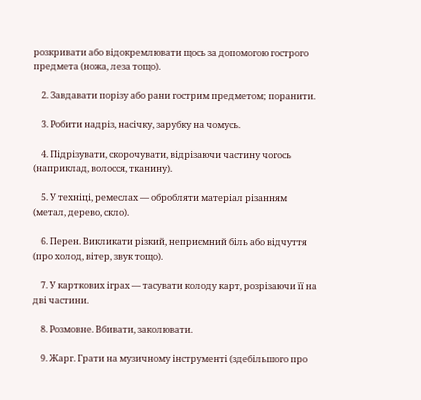розкривати або відокремлювати щось за допомогою гострого предмета (ножа, леза тощо).

    2. Завдавати порізу або рани гострим предметом; поранити.

    3. Робити надріз, насічку, зарубку на чомусь.

    4. Підрізувати, скорочувати, відрізаючи частину чогось (наприклад, волосся, тканину).

    5. У техніці, ремеслах — обробляти матеріал різанням (метал, дерево, скло).

    6. Перен. Викликати різкий, неприємний біль або відчуття (про холод, вітер, звук тощо).

    7. У карткових іграх — тасувати колоду карт, розрізаючи її на дві частини.

    8. Розмовне. Вбивати, заколювати.

    9. Жарг. Грати на музичному інструменті (здебільшого про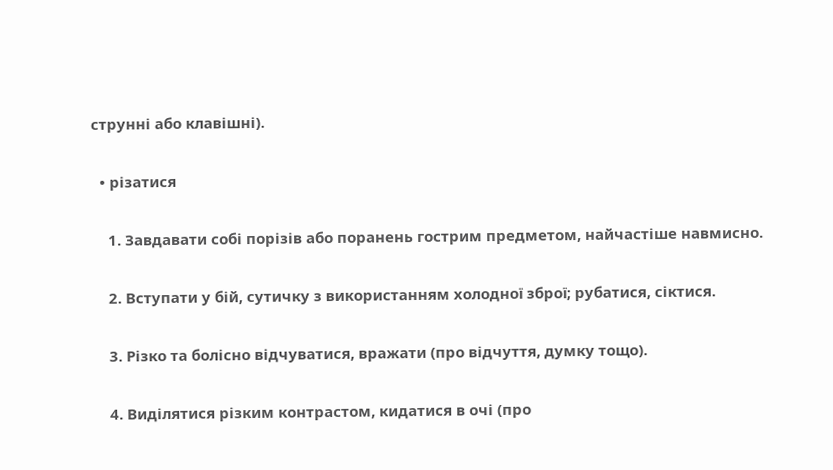струнні або клавішні).

  • різатися

    1. Завдавати собі порізів або поранень гострим предметом, найчастіше навмисно.

    2. Вступати у бій, сутичку з використанням холодної зброї; рубатися, сіктися.

    3. Різко та болісно відчуватися, вражати (про відчуття, думку тощо).

    4. Виділятися різким контрастом, кидатися в очі (про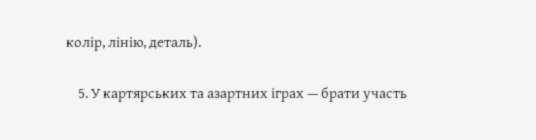колір, лінію, деталь).

    5. У картярських та азартних іграх — брати участь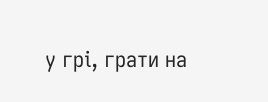у грі, грати на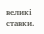великі ставки.